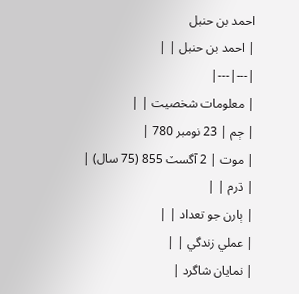احمد بن حنبل
| احمد بن حنبل | |
|---|---|
| معلومات شخصيت | |
| ڄم | 23 نومبر 780 |
| موت | 2 آگسٽ 855 (75 سال) |
| ڌرم | |
| ٻارن جو تعداد | |
| عملي زندگي | |
| نمايان شاگرد |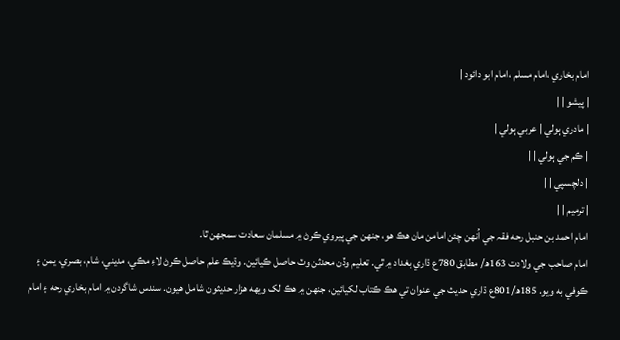امام بخاري ،امام مسلم ،امام ابو دائود |
| پيشو | |
| مادري ٻولي | عربي ٻولي |
| ڪم جي ٻولي | |
| دلچسپي | |
| ترميم | |
امام احمد بن حنبل رحه فقہ جي اُنهن چئن امامن مان هڪ هو، جنهن جي پيروي ڪرڻ ۾ مسلمان سعادت سمجهن ٿا.
امام صاحب جي ولادت 163ھ/ مطابق 780ع ڌاري بغداد ۾ ٿي. تعليم وڏن محدثن وٽ حاصل ڪيائين. وڌيڪ علم حاصل ڪرڻ لاءِ مڪي، مديني، شام، بصري، يمن ۽ ڪوفي به ويو. 185ھ/801ع ڌاري حديث جي عنوان تي هڪ ڪتاب لکيائين، جنهن ۾ هڪ لک ويهه هزار حديثون شامل هيون. سندس شاگردن ۾ امام بخاري رحه ۽ امام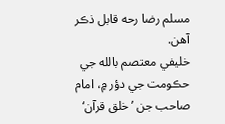مسلم رضا رحه قابل ذڪر آهن.
خليفي معتصم بالله جي حڪومت جي دؤر ۾، امام صاحب جن ’خلق قرآن‘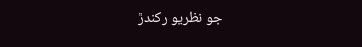جو نظريو رکندڙ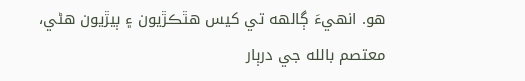هو. انهيءَ ڳالهه تي کيس هٿڪڙيون ۽ ٻيڙيون هڻي، معتصم بالله جي درٻار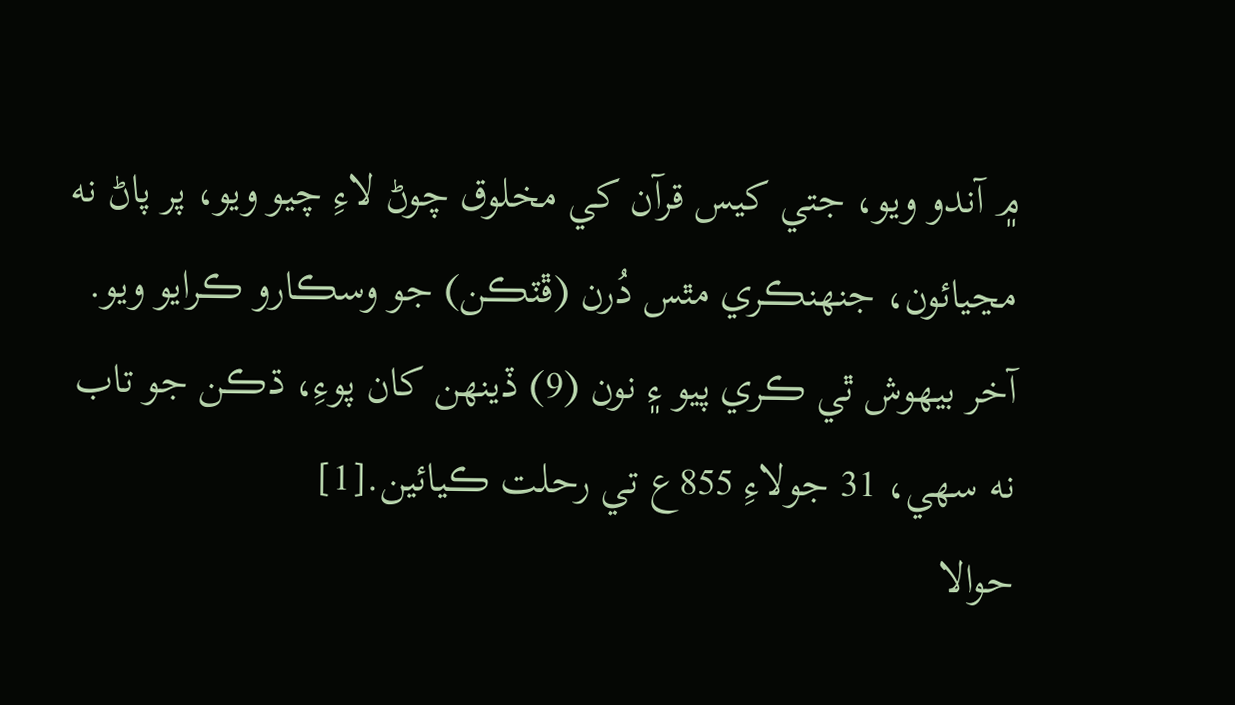۾ آندو ويو، جتي کيس قرآن کي مخلوق چوڻ لاءِ چيو ويو، پر پاڻ نه مڃيائون، جنهنڪري مٿس دُرن (ڦٽڪن) جو وسڪارو ڪرايو ويو. آخر بيهوش ٿي ڪري پيو ۽ نون (9) ڏينهن کان پوءِ، ڌڪن جو تاب نه سهي، 31 جولاءِ 855ع تي رحلت ڪيائين.[1]
حوالا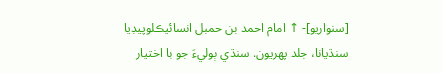[سنواريو]- ↑ امام احمد بن حمبل انسائيڪلوپيڊيا سنڌيانا، جلد پھريون. سنڌي ٻوليءَ جو با اختيار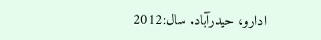ادارو، حيدرآباد. سال:2012